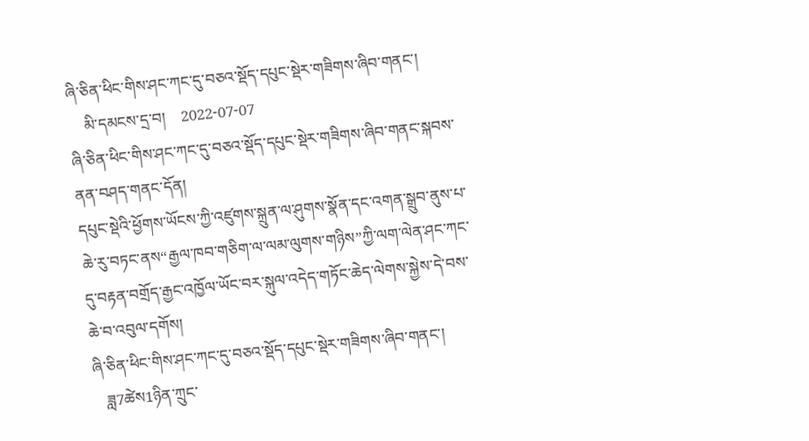ཞི་ཅིན་ཕིང་གིས་ཤང་ཀང་དུ་བཅའ་སྡོད་དཔུང་སྡེར་གཟིགས་ཞིབ་གནང་།
    མི་དམངས་དྲ་བ།    2022-07-07
ཞི་ཅིན་ཕིང་གིས་ཤང་ཀང་དུ་བཅའ་སྡོད་དཔུང་སྡེར་གཟིགས་ཞིབ་གནང་སྐབས་ནན་བཤད་གནང་དོན།
དཔུང་སྡེའི་ཕྱོགས་ཡོངས་ཀྱི་འཛུགས་སྐྲུན་ལ་ཤུགས་སྣོན་དང་འགན་སྒྲུབ་ནུས་པ་ཆེ་རུ་བཏང་ནས“རྒྱལ་ཁབ་གཅིག་ལ་ལམ་ལུགས་གཉིས”ཀྱི་ལག་ལེན་ཤང་ཀང་དུ་བརྟན་བགྲོད་རྒྱང་འཁྱོལ་ཡོང་བར་སྐུལ་འདེད་གཏོང་ཆེད་ལེགས་སྐྱེས་དེ་བས་ཆེ་བ་འབུལ་དགོས།
ཞི་ཅིན་ཕིང་གིས་ཤང་ཀང་དུ་བཅའ་སྡོད་དཔུང་སྡེར་གཟིགས་ཞིབ་གནང་།
   ཟླ7ཚེས1ཉིན་ཀྲུང་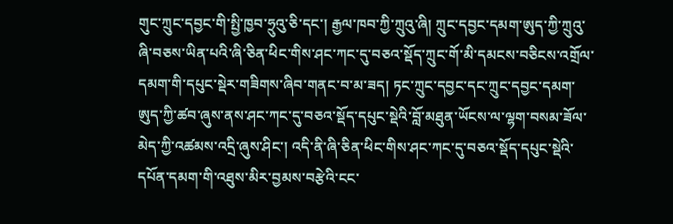གུང་ཀྲུང་དབྱང་གི་སྤྱི་ཁྱབ་ཧྲུའུ་ཅི་དང་། རྒྱལ་ཁབ་ཀྱི་ཀྲུའུ་ཞི། ཀྲུང་དབྱང་དམག་ཨུད་ཀྱི་ཀྲུའུ་ཞི་བཅས་ཡིན་པའི་ཞི་ཅིན་ཕིང་གིས་ཤང་ཀང་དུ་བཅའ་སྡོད་ཀྲུང་གོ་མི་དམངས་བཅིངས་འགྲོལ་དམག་གི་དཔུང་སྡེར་གཟིགས་ཞིབ་གནང་བ་མ་ཟད། ཏང་ཀྲུང་དབྱང་དང་ཀྲུང་དབྱང་དམག་ཨུད་ཀྱི་ཚབ་ཞུས་ནས་ཤང་ཀང་དུ་བཅའ་སྡོད་དཔུང་སྡེའི་བློ་མཐུན་ཡོངས་ལ་ལྷག་བསམ་ཟོལ་མེད་ཀྱི་འཚམས་འདྲི་ཞུས་ཤིང་། འདི་ནི་ཞི་ཅིན་ཕིང་གིས་ཤང་ཀང་དུ་བཅའ་སྡོད་དཔུང་སྡེའི་དཔོན་དམག་གི་འཐུས་མིར་བྱམས་བརྩེའི་ངང་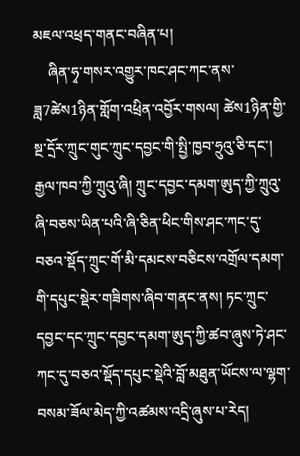མཇལ་འཕྲད་གནང་བཞིན་པ།
    ཞིན་ཧྭ་གསར་འགྱུར་ཁང་ཤང་ཀང་ནས་ཟླ7ཚེས1ཉིན་གློག་འཕྲིན་འབྱོར་གསལ། ཚེས1ཉིན་གྱི་སྔ་དྲོར་ཀྲུང་གུང་ཀྲུང་དབྱང་གི་སྤྱི་ཁྱབ་ཧྲུའུ་ཅི་དང་། རྒྱལ་ཁབ་ཀྱི་ཀྲུའུ་ཞི། ཀྲུང་དབྱང་དམག་ཨུད་ཀྱི་ཀྲུའུ་ཞི་བཅས་ཡིན་པའི་ཞི་ཅིན་ཕིང་གིས་ཤང་ཀང་དུ་བཅའ་སྡོད་ཀྲུང་གོ་མི་དམངས་བཅིངས་འགྲོལ་དམག་གི་དཔུང་སྡེར་གཟིགས་ཞིབ་གནང་ནས། ཏང་ཀྲུང་དབྱང་དང་ཀྲུང་དབྱང་དམག་ཨུད་ཀྱི་ཚབ་ཞུས་ཏེ་ཤང་ཀང་དུ་བཅའ་སྡོད་དཔུང་སྡེའི་བློ་མཐུན་ཡོངས་ལ་ལྷག་བསམ་ཟོལ་མེད་ཀྱི་འཚམས་འདྲི་ཞུས་པ་རེད།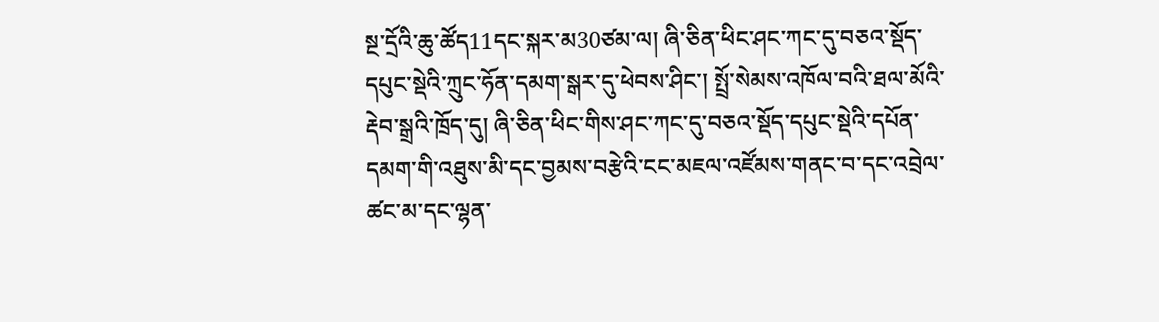སྔ་དྲོའི་ཆུ་ཚོད11དང་སྐར་མ30ཙམ་ལ། ཞི་ཅིན་ཕིང་ཤང་ཀང་དུ་བཅའ་སྡོད་དཔུང་སྡེའི་ཀྲུང་ཧོན་དམག་སྒར་དུ་ཕེབས་ཤིང་། སྤྲོ་སེམས་འཁོལ་བའི་ཐལ་མོའི་རྡེབ་སྒྲའི་ཁྲོད་དུ། ཞི་ཅིན་ཕིང་གིས་ཤང་ཀང་དུ་བཅའ་སྡོད་དཔུང་སྡེའི་དཔོན་དམག་གི་འཐུས་མི་དང་བྱམས་བརྩེའི་ངང་མཇལ་འཛོམས་གནང་བ་དང་འབྲེལ་ཚང་མ་དང་ལྷན་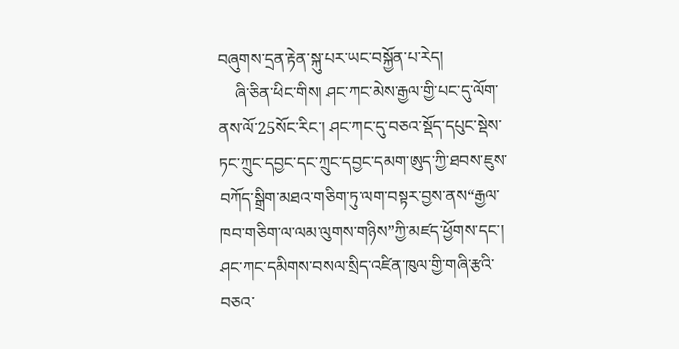བཞུགས་དྲན་རྟེན་སྐུ་པར་ཡང་བསྐྱོན་པ་རེད།
    ཞི་ཅིན་ཕིང་གིས། ཤང་ཀང་མེས་རྒྱལ་གྱི་པང་དུ་ལོག་ནས་ལོ་25སོང་རིང་། ཤང་ཀང་དུ་བཅའ་སྡོད་དཔུང་སྡེས་ཏང་ཀྲུང་དབྱང་དང་ཀྲུང་དབྱང་དམག་ཨུད་ཀྱི་ཐབས་ཇུས་བཀོད་སྒྲིག་མཐའ་གཅིག་ཏུ་ལག་བསྟར་བྱས་ནས“རྒྱལ་ཁབ་གཅིག་ལ་ལམ་ལུགས་གཉིས”ཀྱི་མཛད་ཕྱོགས་དང་། ཤང་ཀང་དམིགས་བསལ་སྲིད་འཛིན་ཁུལ་གྱི་གཞི་རྩའི་བཅའ་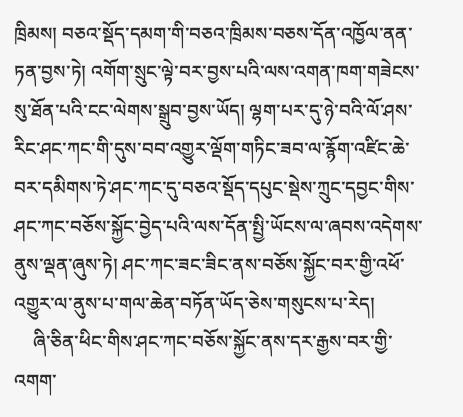ཁྲིམས། བཅའ་སྡོད་དམག་གི་བཅའ་ཁྲིམས་བཅས་དོན་འཁྱོལ་ནན་ཏན་བྱས་ཏེ། འགོག་སྲུང་ལྟེ་བར་བྱས་པའི་ལས་འགན་ཁག་གཟེངས་སུ་ཐོན་པའི་ངང་ལེགས་སྒྲུབ་བྱས་ཡོད། ལྷག་པར་དུ་ཉེ་བའི་ལོ་ཤས་རིང་ཤང་ཀང་གི་དུས་བབ་འགྱུར་ལྡོག་གཏིང་ཟབ་ལ་རྙོག་འཛིང་ཆེ་བར་དམིགས་ཏེ་ཤང་ཀང་དུ་བཅའ་སྡོད་དཔུང་སྡེས་ཀྲུང་དབྱང་གིས་ཤང་ཀང་བཅོས་སྐྱོང་བྱེད་པའི་ལས་དོན་སྤྱི་ཡོངས་ལ་ཞབས་འདེགས་ནུས་ལྡན་ཞུས་ཏེ། ཤང་ཀང་ཟང་ཟིང་ནས་བཅོས་སྐྱོང་བར་གྱི་འཕོ་འགྱུར་ལ་ནུས་པ་གལ་ཆེན་བཏོན་ཡོད་ཅེས་གསུངས་པ་རེད།
    ཞི་ཅིན་ཕིང་གིས་ཤང་ཀང་བཅོས་སྐྱོང་ནས་དར་རྒྱས་བར་གྱི་འགག་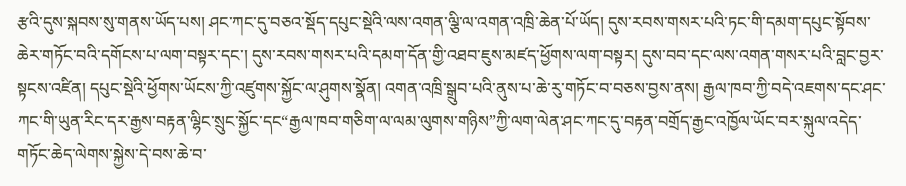རྩའི་དུས་སྐབས་སུ་གནས་ཡོད་པས། ཤང་ཀང་དུ་བཅའ་སྡོད་དཔུང་སྡེའི་ལས་འགན་ལྕི་ལ་འགན་འཁྲི་ཆེན་པོ་ཡོད། དུས་རབས་གསར་པའི་ཏང་གི་དམག་དཔུང་སྟོབས་ཆེར་གཏོང་བའི་དགོངས་པ་ལག་བསྟར་དང་། དུས་རབས་གསར་པའི་དམག་དོན་གྱི་འཐབ་ཇུས་མཛད་ཕྱོགས་ལག་བསྟར། དུས་བབ་དང་ལས་འགན་གསར་པའི་བླང་བྱར་སྟངས་འཛིན། དཔུང་སྡེའི་ཕྱོགས་ཡོངས་ཀྱི་འཛུགས་སྐྱོང་ལ་ཤུགས་སྣོན། འགན་འཁྲི་སྒྲུབ་པའི་ནུས་པ་ཆེ་རུ་གཏོང་བ་བཅས་བྱས་ནས། རྒྱལ་ཁབ་ཀྱི་བདེ་འཇགས་དང་ཤང་ཀང་གི་ཡུན་རིང་དར་རྒྱས་བརྟན་ལྷིང་སྲུང་སྐྱོང་དང“རྒྱལ་ཁབ་གཅིག་ལ་ལམ་ལུགས་གཉིས”ཀྱི་ལག་ལེན་ཤང་ཀང་དུ་བརྟན་བགྲོད་རྒྱང་འཁྱོལ་ཡོང་བར་སྐུལ་འདེད་གཏོང་ཆེད་ལེགས་སྐྱེས་དེ་བས་ཆེ་བ་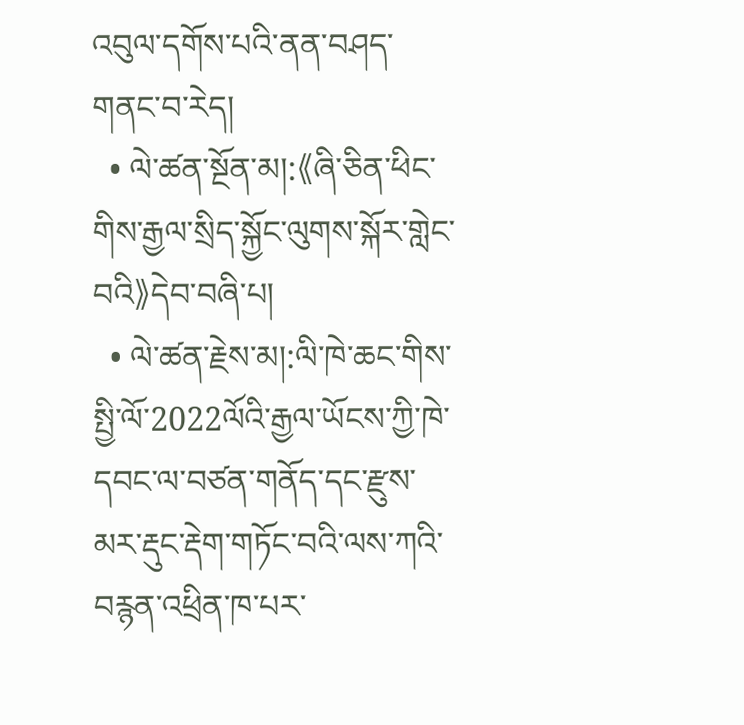འབུལ་དགོས་པའི་ནན་བཤད་གནང་བ་རེད།
  • ལེ་ཚན་སྔོན་མ།:《ཞི་ཅིན་ཕིང་གིས་རྒྱལ་སྲིད་སྐྱོང་ལུགས་སྐོར་གླེང་བའི》དེབ་བཞི་པ།
  • ལེ་ཚན་རྗེས་མ།:ལི་ཁེ་ཆང་གིས་སྤྱི་ལོ་2022ལོའི་རྒྱལ་ཡོངས་ཀྱི་ཁེ་དབང་ལ་བཙན་གནོད་དང་རྫུས་མར་རྡུང་རྡེག་གཏོང་བའི་ལས་ཀའི་བརྙན་འཕྲིན་ཁ་པར་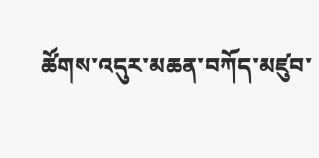ཚོགས་འདུར་མཆན་བཀོད་མཛུབ་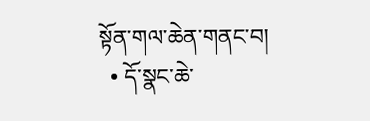སྟོན་གལ་ཆེན་གནང་བ།
  • དོ་སྣང་ཆེ་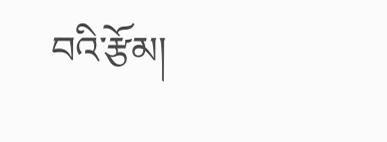བའི་རྩོམ།